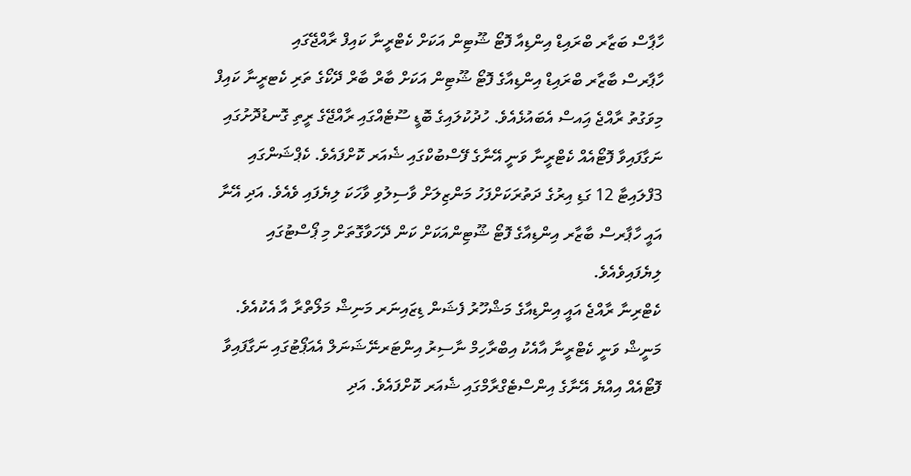ހާޕާސް ބަޒާރ ބްރައިޑް އިންޑިއާ ފޮޓޯ ޝޫޓިން އަކަށް ކެޓްރީނާ ކައިފް ރާއްޖޭގައި
ހާޕާރސް ބާޒާރ ބްރައިޑް އިންޑިއާގެ ފޮޓޯ ޝޫޓިން އަކަށް ބާރް ބާރް ދޭކޯގެ ތަރި ކެޓރީނާ ކައިފް މިވަގުތު ރާއްޖެ އަިއސް އެބައުޅެއެވެ. ހުދުކުލައިގެ ބޮޑީ ސޫޓެއްގައި ރާއްޖޭގެ ރީތި ގޮނޑުދޮށުގައި ނަގާފައިވާ ފޮޓޯއެއް ކެޓްރީނާ ވަނީ އޭނާގެ ފޭސްބުކްގައި ޝެއަރ ކޮށްފައެވެ. ކެޕްޝަންގައި 3ފްލައިޓާ 12 ގަޑި އިރުގެ ދަތުރަކަށްފަހު މަންޒިލަށް ވާސިލުވި ވާހަކަ ލިޔެފައި ވެއެވެ. އަދި އޭނާ އައީ ހާޕާރސް ބާޒާރ އިންޑިއާގެ ފޮޓޯ ޝޫޓިންއަކަށް ކަން ދޭހަވާގޮތަށް މި ޕޯސްޓުގައި ލިޔެފައިވެއެވެ.
ކެޓްރިނާ ރާއްޖެ އައީ އިންޑިއާގެ މަޝްހޫރު ފެޝަން ޑިޒައިނަރ މަނިޝް މަލޯތްރާ އާ އެކުއެވެ. މަނީޝް ވަނީ ކެޓްރީނާ އާއެކު އިބްރާހިމް ނާސިރު އިންޓަރނޭޝަނަލް އެއަޕޯޓުގައި ނަގާފައިވާ ފޮޓޯއެއް އިއްޔެ އޭނާގެ އިންސްޓެގްރާމްގައި ޝެއަރ ކޮށްފައެވެ. އަދި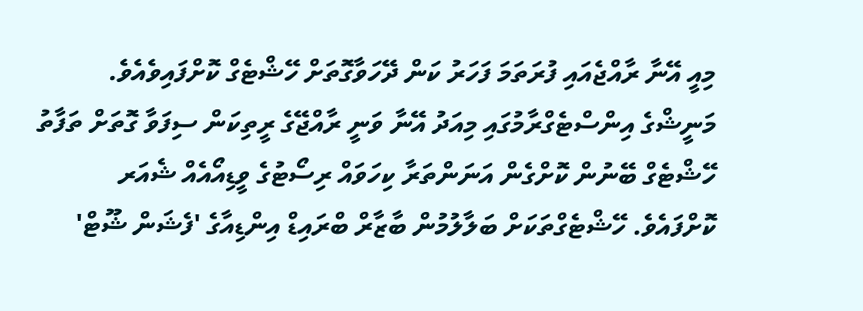މިއީ އޭނާ ރާއްޖެއައި ފުރަތަމަ ފަހަރު ކަން ދޭހަވާގޮތަށް ހޭޝްޓެގް ކޮށްފައިވެއެވެ. މަނީޝްގެ އިންސްޓެގްރާމުގައި މިއަދު އޭނާ ވަނީ ރާއްޖޭގެ ރީތިކަން ސިފަވާ ގޮތަށް ތަފާތު ހޭޝްޓެގް ބޭނުން ކޮށްގެން އަނަންތަރާ ކިހަވައް ރިސޯޓުގެ ވީޑިއޯއެއް ޝެއަރ ކޮށްފައެވެ. ހޭޝްޓެގްތަކަށް ބަލާލުމުން ބާޒާރް ބްރައިޑް އިންޑިއާގެ 'ފެޝަން ޝޫޓް'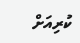ކުރިއަށް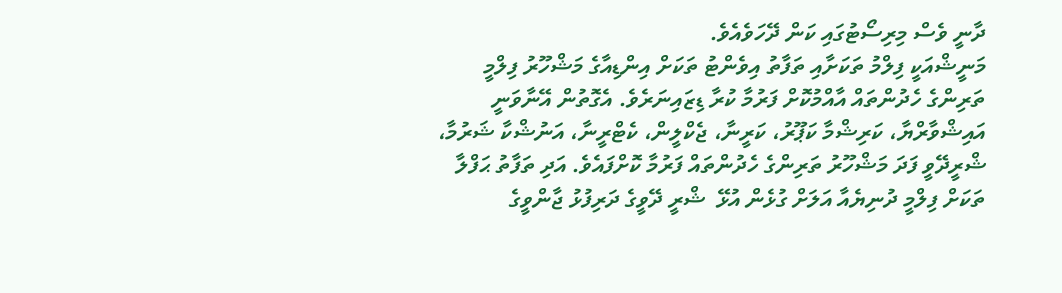ދާނީ ވެސް މިރިސޯޓުގައި ކަން ދޭހަވެއެވެ.
މަނީޝްއަކީ ފިލްމު ތަކަށާއި ތަފާތު އިވެންޓު ތަކަށް އިންޑިއާގެ މަޝްހޫރު ފިލްމީ ތަރިންގެ ހެދުންތައް އާއްމުކޮށް ފަރުމާ ކުރާ ޑިޒައިނަރެވެ. އެގޮތުން އޭނާވަނީ އައިޝްވާރްޔާ، ކަރިޝްމާ ކަޕޫރު، ކަރީނާ، ޖެކްލީން، ކެޓްރީނާ، އަނުޝްކާ ޝަރުމާ، ޝްރީދޭވީ ފަދަ މަޝްހޫރު ތަރިންގެ ހެދުންތައް ފަރުމާ ކޮށްފައެވެ. އަދި ތަފާތު ޙަފްލާ ތަކަށް ފިލްމީ ދުނިޔެއާ އަލަށް ގުޅެން އުޅޭ  ޝްރީ ދޭވީގެ ދަރިފުޅު ޖާންވީގެ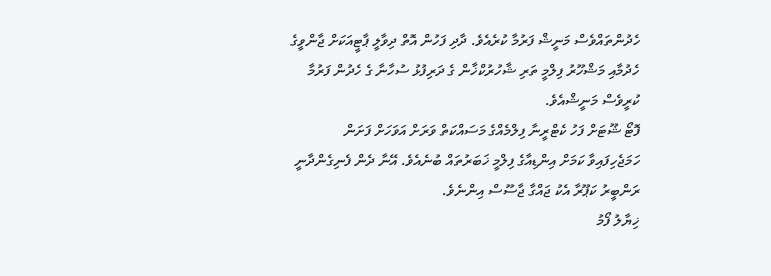ހެދުންތައްވެސް މަނީޝް ފަރުމާ ކުރެއެވެ. ދާދި ފަހުން އޮތް ދިވާލީ ޕާޓީއަކަށް ޖާންވީގެ ހެދުމާއި މަޝްހޫރު ފިލްމީ ތަރި ޝާހުރުކްޚާން ގެ ދަރިފުޅު ސުހާނާ ގެ ހެދުން ފަރުމާ ކުރީވެސް މަނީޝްއެވެ.
ފޮޓޯ ޝޫޓަށް ފަހު ކެޓްރީނާ ފިލްމެއްގެ މަސައްކަތް ވަރަށް އަވަހަށް ފަށަން ހަމަޖެހިފައިވާ ކަމަށް އިންޑިއާގެ ފިލްމީ ޚަބަރުތައް ބުނެއެވެ. އޭނާ ދެން ފެނިގެންދާނީ ރަންބީރު ކަޕޫރާ އެކު ޖައްގާ ޖާސޫސް އިންނެވެ.
ޚިޔާލު ފޯމު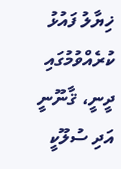ޚިޔާލު ފައުޅު ކުރެއްވުމުގައި ދީނީ، ޤާނޫނީ އަދި ސުލޫކީ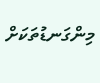މިންގަނޑުތަކަށް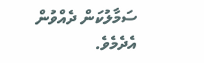ސަމާލުކަން ދެއްވުން އެދެމެވެ.